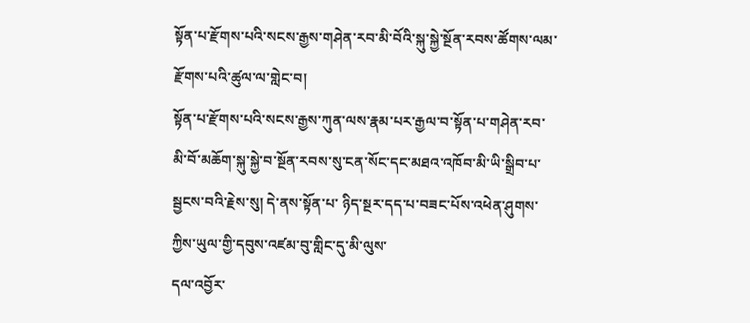སྟོན་པ་རྫོགས་པའི་སངས་རྒྱས་གཤེན་རབ་མི་བོའི་སྐུ་སྐྱེ་སྔོན་རབས་ཚོགས་ལམ་རྫོགས་པའི་ཚུལ་ལ་གླེང་བ།
སྟོན་པ་རྫོགས་པའི་སངས་རྒྱས་ཀུན་ལས་རྣམ་པར་རྒྱལ་བ་སྟོན་པ་གཤེན་རབ་མི་བོ་མཆོག་སྐུ་སྐྱེ་བ་སྔོན་རབས་སུ་ངན་སོང་དང་མཐའ་འཁོབ་མི་ཡི་སྒྲིབ་པ་སྦྱངས་བའི་རྗེས་སུ། དེ་ནས་སྟོན་པ་ ཉིད་སྔར་དད་པ་བཟང་པོས་འཕེན་ཤུགས་ཀྱིས་ཡུལ་གྱི་དབུས་འཛམ་བུ་གླིང་དུ་མི་ལུས་
དལ་འབྱོར་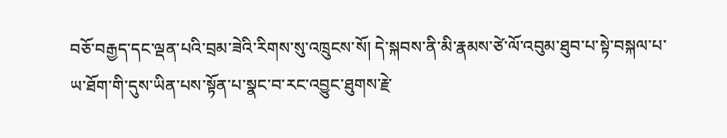བཅོ་བརྒྱད་དང་ལྡན་པའི་བྲམ་ཟེའི་རིགས་སུ་འཁྲུངས་སོ། དེ་སྐབས་ནི་མི་རྣམས་ཙེ་ལོ་འབུམ་ཐུབ་པ་སྟེ་བསྐལ་པ་ཡ་ཐོག་གི་དུས་ཡིན་པས་སྟོན་པ་སྣང་བ་རང་འབྱུང་ཐུགས་རྗེ་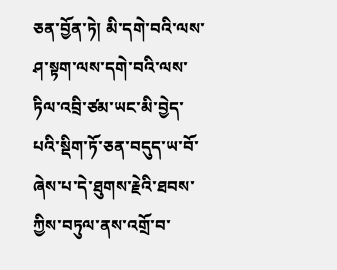ཅན་བྱོན་ཏེ། མི་དགེ་བའི་ལས་ཤ་སྟག་ལས་དགེ་བའི་ལས་ཏིལ་འབྲི་ཙམ་ཡང་མི་བྱེད་པའི་སྡིག་ཏོ་ཅན་བདུད་ཡ་བོ་ཞེས་པ་དེ་ཐུགས་རྗེའི་ཐབས་ཀྱིས་བཏུལ་ནས་འགྲོ་བ་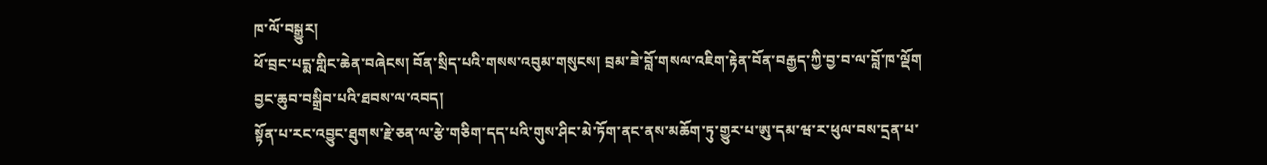ཁ་ལོ་བསྒྱུར།
ཕོ་བྲང་པདྨ་གླིང་ཆེན་བཞེངས། བོན་སྲིད་པའི་གསས་འབུམ་གསུངས། བྲམ་ཟེ་བློ་གསལ་འཇིག་རྟེན་བོན་བརྒྱད་ཀྱི་བྱ་བ་ལ་བློ་ཁ་ལྡོག བྱང་ཆུབ་བསྒྲིབ་པའི་ཐབས་ལ་འབད།
སྟོན་པ་རང་འབྱུང་ཐུགས་རྗེ་ཅན་ལ་རྩེ་གཅིག་དད་པའི་གུས་ཤིང་མེ་ཏོག་ནང་ནས་མཆོག་ཏུ་གྱུར་པ་ཨུ་དམ་ཝ་ར་ཕུལ་བས་དྲན་པ་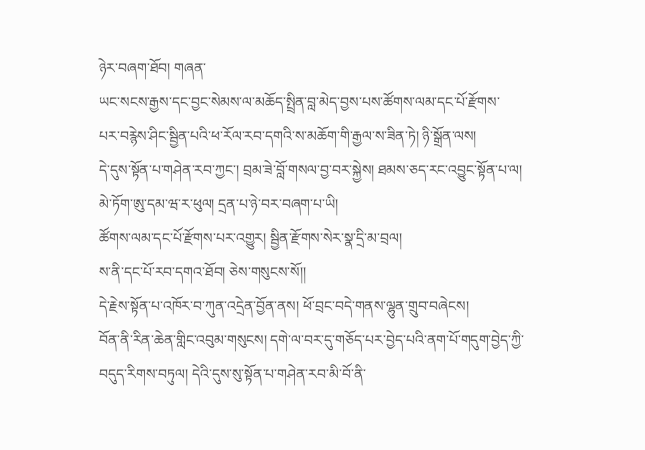ཉེར་བཞག་ཐོབ། གཞན་
ཡང་སངས་རྒྱས་དང་བྱང་སེམས་ལ་མཆོད་སྤྲིན་བླ་མེད་བྱས་པས་ཚོགས་ལམ་དང་པོ་རྫོགས་
པར་བརྙེས་ཤིང་སྦྱིན་པའི་ཕ་རོལ་རབ་དགའི་ས་མཆོག་གི་རྒྱལ་ས་ཟིན་ཏེ། ཉི་སྒྲོན་ལས།
དེ་དུས་སྟོན་པ་གཤེན་རབ་ཀྱང་། བྲམ་ཟེ་བློ་གསལ་བྱ་བར་སྐྱེས། ཐམས་ཅད་རང་འབྱུང་སྟོན་པ་ལ།
མེ་ཏོག་ཨུ་དམ་ཝ་ར་ཕུལ། དྲན་པ་ཉེ་བར་བཞག་པ་ཡི།
ཚོགས་ལམ་དང་པོ་རྫོགས་པར་འགྱུར། སྦྱིན་རྫོགས་སེར་སྣ་དྲི་མ་བྲལ།
ས་ནི་དང་པོ་རབ་དགའ་ཐོབ། ཅེས་གསུངས་སོ།།
དེ་རྗེས་སྟོན་པ་འཁོར་བ་ཀུན་འདྲེན་བྱོན་ནས། ཕོ་བྲང་བདེ་གནས་ལྷུན་གྲུབ་བཞེངས།
བོན་ནི་རིན་ཆེན་གླིང་འབུམ་གསུངས། དགེ་ལ་བར་དུ་གཅོད་པར་བྱེད་པའི་ནག་པོ་གདུག་བྱེད་ཀྱི་བདུད་རིགས་བཏུལ། དེའི་དུས་སུ་སྟོན་པ་གཤེན་རབ་མི་བོ་ནི་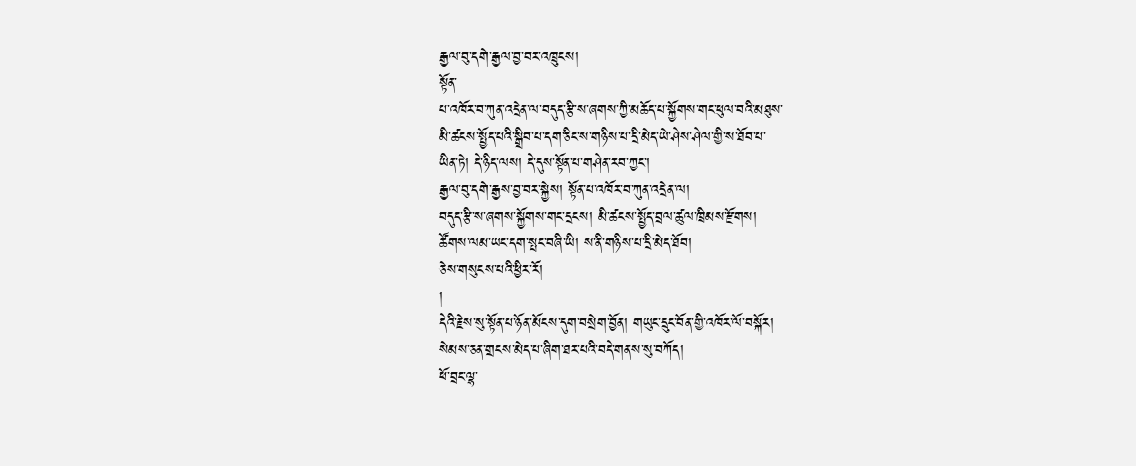རྒྱལ་བུ་དགེ་རྒྱལ་བྱ་བར་འཁྲུངས།
སྟོན་
པ་འཁོར་བ་ཀུན་འདྲེན་ལ་བདུད་རྩི་ས་ཞགས་ཀྱི་མཆོད་པ་སྐྱོགས་གང་ཕུལ་བའི་མཐུས་
མི་ཚངས་སྤྱོད་པའི་སྒྲིབ་པ་དག་ཅིང་ས་གཉིས་པ་དྲི་མེད་ཡེ་ཤེས་ཤེལ་གྱི་ས་ཐོབ་པ་
ཡིན་ཏེ། དེ་ཉིད་ལས། དེ་དུས་སྟོན་པ་གཤེན་རབ་ཀྱང་།
རྒྱལ་བུ་དགེ་རྒྱས་བྱ་བར་སྐྱེས། སྟོན་པ་འཁོར་བ་ཀུན་འདྲེན་ལ།
བདུད་རྩི་ས་ཞགས་སྐྱོགས་གང་དྲངས། མི་ཚངས་སྤྱོད་བྲལ་ཚུལ་ཁྲིམས་རྫོགས།
ཚོགས་ལམ་ཡང་དག་སྤང་བཞི་ཡི། ས་ནི་གཉིས་པ་དྲི་མེད་ཐོབ།
ཅེས་གསུངས་པའི་ཕྱིར་རོ།
།
དེའི་རྗེས་སུ་སྟོན་པ་ཉོན་མོངས་དུག་བསྲེག་བྱོན། གཡུང་དྲུང་བོན་གྱི་འཁོར་ལོ་བསྐོར།
སེམས་ཅན་གྲངས་མེད་པ་ཞིག་ཐར་པའི་བདེ་གནས་སུ་བཀོད།
ཕོ་བྲང་ལྷ་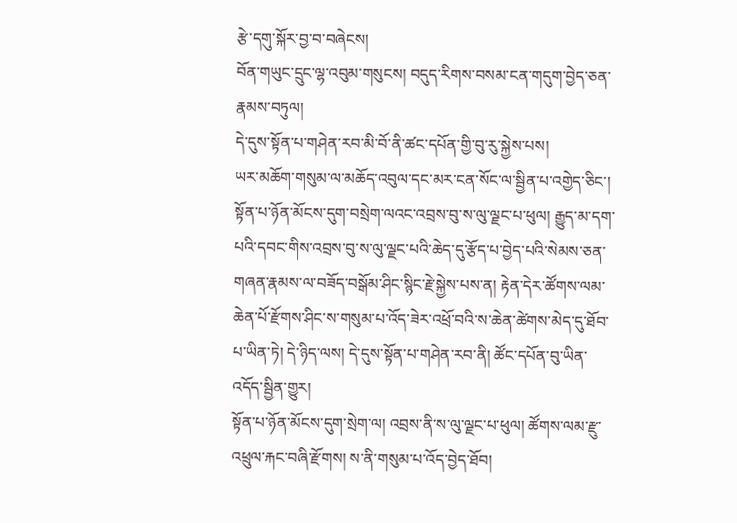རྩེ་དགུ་སྐོར་བྱ་བ་བཞེངས།
བོན་གཡུང་དྲུང་ལྷ་འབུམ་གསུངས། བདུད་རིགས་བསམ་ངན་གདུག་བྱེད་ཅན་རྣམས་བཏུལ།
དེ་དུས་སྟོན་པ་གཤེན་རབ་མི་བོ་ནི་ཚང་དཔོན་གྱི་བུ་རུ་སྐྱེས་པས།
ཡར་མཆོག་གསུམ་ལ་མཆོད་འབུལ་དང་མར་ངན་སོང་ལ་སྦྱིན་པ་འགྱེད་ཅིང་། སྟོན་པ་ཉོན་མོངས་དུག་བསྲེག་ལའང་འབྲས་བུ་ས་ལུ་ལྗང་པ་ཕུལ། རྒྱུད་མ་དག་པའི་དབང་གིས་འབྲས་བུ་ས་ལུ་ལྗང་པའི་ཆེད་དུ་རྩོད་པ་བྱེད་པའི་སེམས་ཅན་གཞན་རྣམས་ལ་བཟོད་བསྒོམ་ཤིང་སྙིང་རྗེ་སྐྱེས་པས་ན། རྟེན་དེར་ཚོགས་ལམ་ཆེན་པོ་རྫོགས་ཤིང་ས་གསུམ་པ་འོད་ཟེར་འཕྲོ་བའི་ས་ཆེན་ཚེགས་མེད་དུ་ཐོབ་པ་ཡིན་ཏེ། དེ་ཉིད་ལས། དེ་དུས་སྟོན་པ་གཤེན་རབ་ནི། ཚོང་དཔོན་བུ་ཡིན་འདོད་སྦྱིན་གྱུར།
སྟོན་པ་ཉོན་མོངས་དུག་སྲེག་ལ། འབྲས་ནི་ས་ལུ་ལྗང་པ་ཕུལ། ཚོགས་ལམ་རྫུ་འཕྲུལ་རྐང་བཞི་རྫོགས། ས་ནི་གསུམ་པ་འོད་བྱེད་ཐོབ།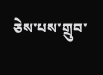ཅེས་པས་གྲུབ་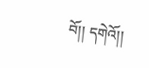བོ།། དགེའོ།།